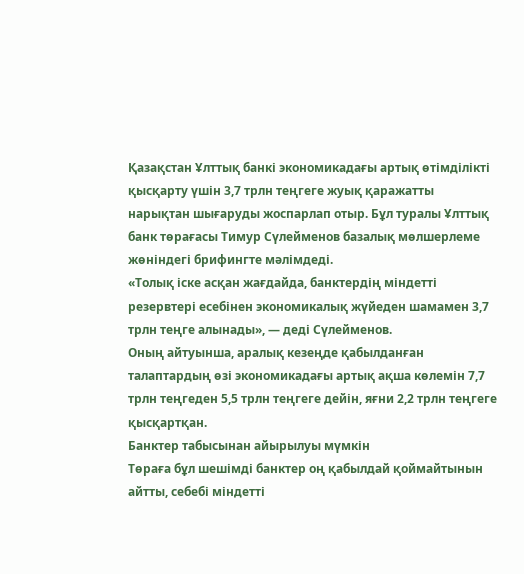Қазақстан Ұлттық банкі экономикадағы артық өтімділікті қысқарту үшін 3,7 трлн теңгеге жуық қаражатты нарықтан шығаруды жоспарлап отыр. Бұл туралы Ұлттық банк төрағасы Тимур Сүлейменов базалық мөлшерлеме жөніндегі брифингте мәлімдеді.
«Толық іске асқан жағдайда, банктердің міндетті резервтері есебінен экономикалық жүйеден шамамен 3,7 трлн теңге алынады», — деді Сүлейменов.
Оның айтуынша, аралық кезеңде қабылданған талаптардың өзі экономикадағы артық ақша көлемін 7,7 трлн теңгеден 5,5 трлн теңгеге дейін, яғни 2,2 трлн теңгеге қысқартқан.
Банктер табысынан айырылуы мүмкін
Төраға бұл шешімді банктер оң қабылдай қоймайтынын айтты, себебі міндетті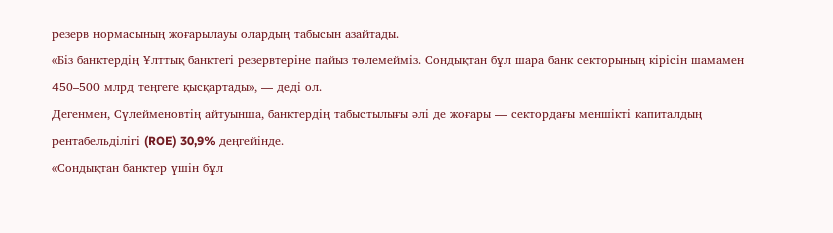резерв нормасының жоғарылауы олардың табысын азайтады.
«Біз банктердің Ұлттық банктегі резервтеріне пайыз төлемейміз. Сондықтан бұл шара банк секторының кірісін шамамен 450–500 млрд теңгеге қысқартады», — деді ол.
Дегенмен, Сүлейменовтің айтуынша, банктердің табыстылығы әлі де жоғары — сектордағы меншікті капиталдың рентабельділігі (ROE) 30,9% деңгейінде.
«Сондықтан банктер үшін бұл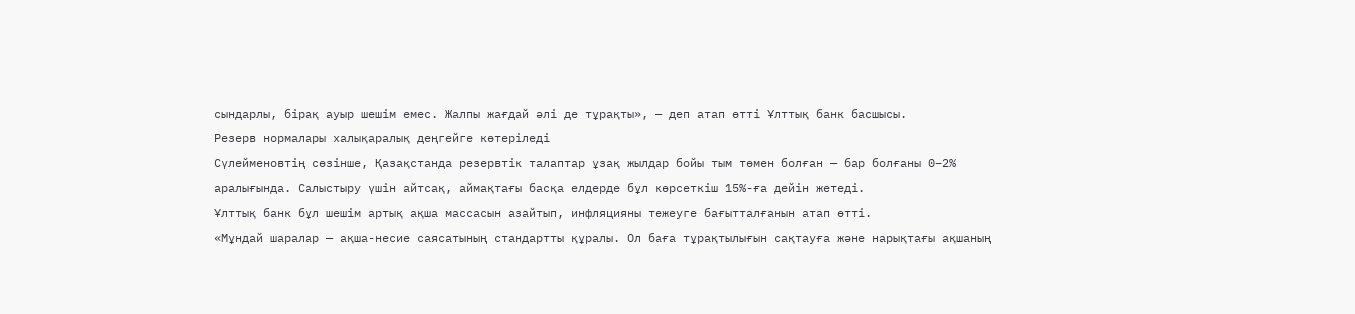сындарлы, бірақ ауыр шешім емес. Жалпы жағдай әлі де тұрақты», — деп атап өтті Ұлттық банк басшысы.
Резерв нормалары халықаралық деңгейге көтеріледі
Сүлейменовтің сөзінше, Қазақстанда резервтік талаптар ұзақ жылдар бойы тым төмен болған — бар болғаны 0–2% аралығында. Салыстыру үшін айтсақ, аймақтағы басқа елдерде бұл көрсеткіш 15%-ға дейін жетеді.
Ұлттық банк бұл шешім артық ақша массасын азайтып, инфляцияны тежеуге бағытталғанын атап өтті.
«Мұндай шаралар — ақша-несие саясатының стандартты құралы. Ол баға тұрақтылығын сақтауға және нарықтағы ақшаның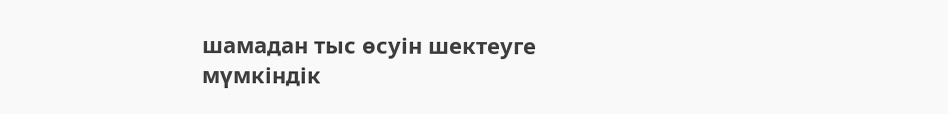шамадан тыс өсуін шектеуге мүмкіндік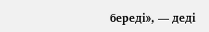береді», — деді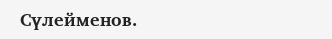Сүлейменов.